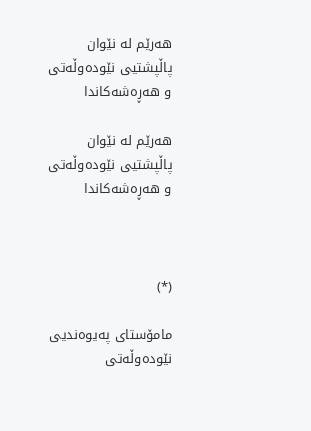هەرێم لە نێوان پاڵپشتیی نێودەوڵەتی و هەڕەشەكاندا

هەرێم لە نێوان پاڵپشتیی نێودەوڵەتی و هەڕەشەكاندا



(*)

مامۆستای پەیوەندیی نێودەوڵەتی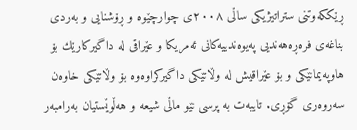ڕێككەوتنی ستراتیژیكی ساڵی ٢٠٠٨ی چوارچێوە و ڕۆشنایی و بەردی بناغەی فرەڕەهەندیی پەیوەندییەكانی ئەمریكا و عێراقی لە داگیركارێك بۆ هاوپەیمانێكی و بۆ عێراقیش لە وڵاتێكی داگیركراوەوە بۆ وڵاتێكی خاوەن سەروەری گۆڕی. تایبەت بە پرسی نێو ماڵی شیعە و هەڵوێستیان بەرامبەر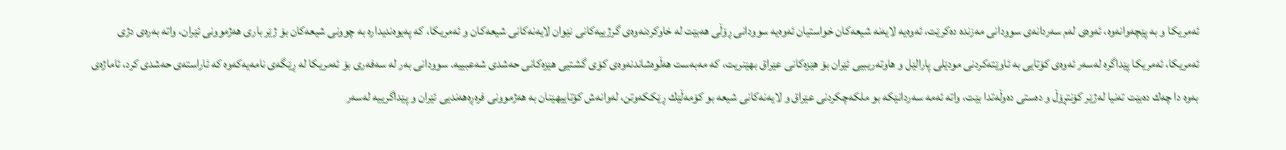ئەمریكا و بە پێچەوانەوە، ئەوەی لەم سەردانەی سوودانی مەزندە دەكرێت، ئەوەیە لایەنە شیعەكان خواستیان ئەوەیە سوودانی ڕۆڵی هەبێت لە خاوكردنەوەی گرژییەكانی نێوان لایەنەكانی شیعەكان و ئەمریكا، كە پەیوەندیدارە بە چوونی شیعەكان بۆ ژێر باری هەژموونی ئێران، واتە بەرەی دژی ئەمریكا، ئەمریكا پێداگرە لەسەر ئەوەی كۆتایی بە ئاوێتەكردنی مودێلی پارالێل و هاوتەریبیی ئێران بۆ هێزەكانی عێراق بهێنریت، كە مەبەست هەڵوەشاندنەوەی كۆی گشتیی هێزەكانی ‌حەشدی شەعبییە. سوودانی بەر لە سەفەری بۆ ئەمریكا لە ڕێگەی نامەیەكەوە كە ئاراستەی ‌حەشدی كرد، ئاماژەی بەوە دا چەك دەبێت تەنیا لەژێر كۆنتڕۆڵ و دەستی دەوڵەتدا بێت، واتە ئەمە سەردانێكە بو ملكەچكردنی عێراق و لایەنەكانی شیعە بو كۆمەڵێك ڕێككەوتن، لەوانەش كۆتاییهێنان بە هەژموونی فرەڕەهەندیی ئێران و پێداگرییە لەسەر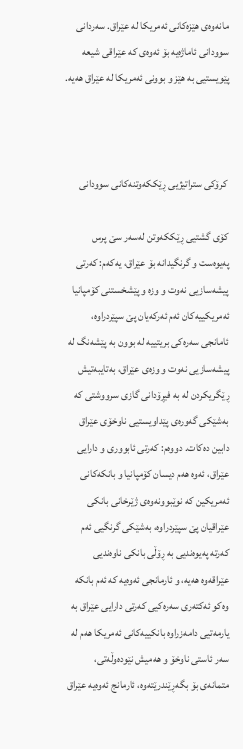مانەوەی هێزەكانی ئەمریكا لە عێراق. سەردانی سوودانی ئاماژەیە بۆ ئەوەی كە عێراقی شیعە پێویستیی بە هێز و بوونی ئەمریكا لە عێراق هەیە.



 كرۆكی ستراتیژیی ڕێككەوتنەكانی سوودانی

كۆی گشتیی ڕێككەوتن لەسەر سێ پرس پەیوەست و گرنگیدانە بۆ عێراق، یەكەم: كەرتی پیشەسازیی نەوت و وزە و پێشخستنی كۆمپانیا ئەمریكییەكان ئەم ئەركەیان پێ سپێردراوە، ئامانجی سەرەكی بریتییە لە بوون بە پێشەنگ لە پیشەسازیی نەوت و وزەی عێراق، بەتایبەتیش ڕێگریكردن لە بە فیڕۆدانی گازی سرووشتی كە بەشێكی گەورەی پێداویستیی ناوخۆی عێراق دابین دەكات. دووەم: كەرتی ئابووری و دارایی عێراق، ئەوە هەم دیسان كۆمپانیا و بانكەكانی ئەمریكین كە نوێبوونەوەی ژێرخانی بانكی عێراقیان پێ سپێردراوە، بەشێكی گرنگیی ئەم كەرتە پەیوەندیی بە ڕۆڵی بانكی ناوەندیی عێراقەوە هەیە، و ئارمانجی ئەوەیە كە ئەم بانكە وەكو ئەكتەری سەرەكیی كەرتی دارایی عێراق بە یارمەتیی دامەزراوە بانكییەكانی ئەمریكا هەم لە سەر ئاستی ناوخۆ و هەمیش نێودەوڵەتی، متمانەی بۆ بگەڕێندرێتەوە، ئارمانج ئەوەیە عێراق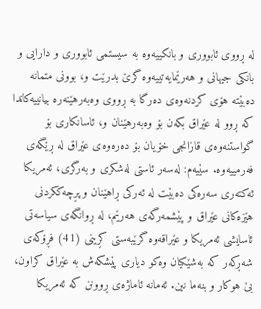لە ڕووی ئابووری و بانكییەوە بە سیستمی ئابووری و دارایی و بانكی جیهانی و هەرێمایەتییەوە گرێ بدرێت و، بوونی متمانە دەبێتە هۆی كردنەوەی دەرگا بە ڕووی وەبەرهێنەرە بیانییەكاندا كە ڕوو لە عێراق بكەن بۆ وەبەرهێنان و، ئاسانكاری بۆ گواستنەوەی قازانجی خۆیان بۆ دەرەوەی عێراق لە ڕێگەی فەرمییەوە. سێیەم: لەسەر ئاستی لەشكری و بەرگری، ئەمریكا ئەكتەری سەرەكی دەبێت لە ئەركی ڕاهێنان و پڕچەككردنی هێزەكانی عێراق و پێشمەرگەی هەرێم، لە ڕوانگەی سیاسەتی ئاسایشی ئەمریكا و عێراقەوە گرێبەستی كڕینی (41) فڕۆكەی شەڕكەر كە بەشێكیان وەكو دیاری پێشكەش بە عێراق كراون، بێ هوكار و بنەما نین. ئەمانە ئاماژەی ڕوونن كە ئەمریكا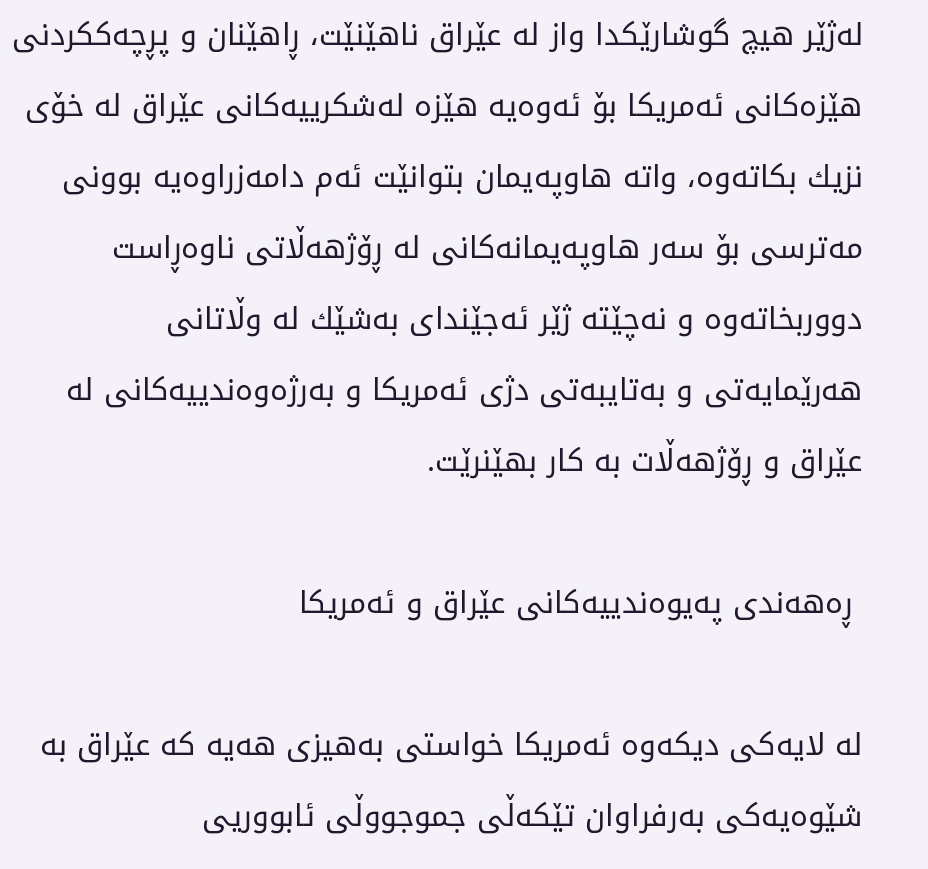لەژێر هیچ گوشارێكدا واز لە عێراق ناهێنێت، ڕاهێنان و پڕچەككردنی هێزەكانی ئەمریكا بۆ ئەوەیە هێزە لەشكرییەكانی عێراق لە خۆی نزیك بكاتەوە، واتە هاوپەیمان بتوانێت ئەم دامەزراوەیە بوونی مەترسی بۆ سەر هاوپەیمانەكانی لە ڕۆژهەڵاتی ناوەڕاست دووربخاتەوە و نەچێتە ژێر ئەجێندای بەشێك لە وڵاتانی هەرێمایەتی و بەتایبەتی دژی ئەمریكا و بەرژەوەندییەكانی لە عێراق و ڕۆژهەڵات بە كار بهێنرێت.

 ڕەهەندی پەیوەندییەكانی عێراق و ئەمریكا

لە لایەكی دیكەوە ئەمریكا خواستی بەهیزی هەیە كە عێراق بە شێوەیەكی بەرفراوان تێكەڵی جموجووڵی ئابووریی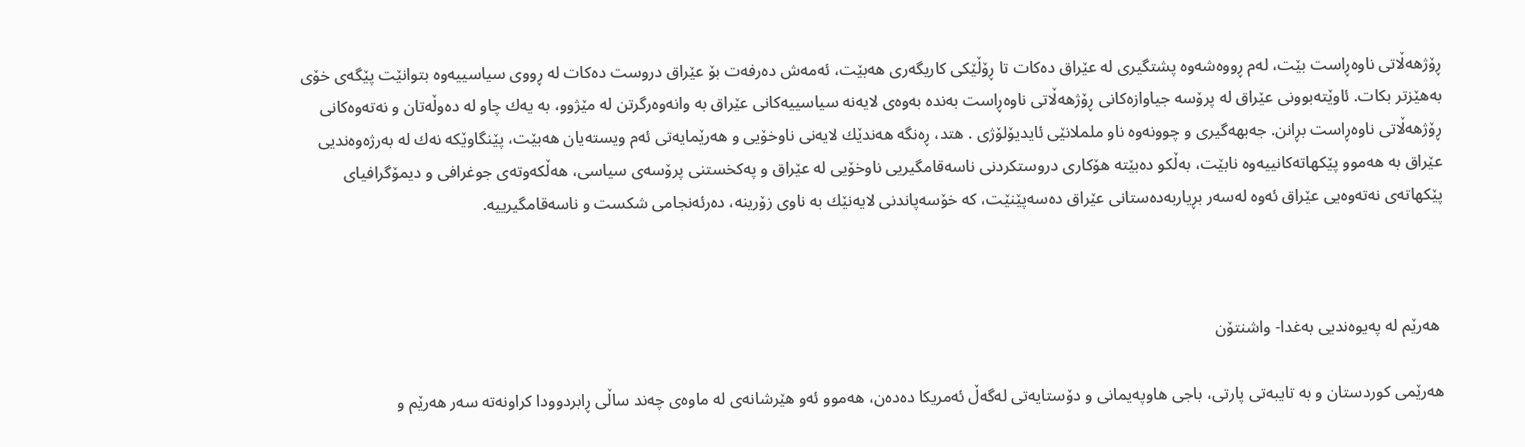ڕۆژهەڵاتی ناوەڕاست بێت، لەم ڕووەشەوە پشتگیری لە عێراق دەكات تا ڕۆڵێكی كاریگەری هەبێت، ئەمەش دەرفەت بۆ عێراق دروست دەكات لە ڕووی سیاسییەوە بتوانێت پێگەی خۆی بە‌هێزتر بكات. ئاوێتەبوونی عێراق لە پرۆسە جیاوازەكانی ڕۆژ‌هەڵاتی ناوەڕاست بەندە بەوەی لایەنە سیاسییەكانی عێراق بە وانەوەرگرتن لە مێژوو، بە یەك چاو لە دەوڵەتان و نەتەوەكانی ڕۆژهەڵاتی ناوەڕاست بڕانن. جەبهەگیری و چوونەوە ناو ململانێی ئایدیۆلۆژی . هتد، ڕەنگە هەندێك لایەنی ناوخۆیی و هەرێمایەتی ئەم ویستەیان هەبێت، پێنگاوێكە نەك لە بەرژەوەندیی عێراق بە هەموو پێكهاتەكانییەوە نابێت، بەڵكو دەبێتە هۆكاری دروستكردنی ناسەقامگیریی ناوخۆیی لە عێراق و پەكخستنی پرۆسەی سیاسی، هەڵكەوتەی جوغرافی و دیمۆگرافیای پێكهاتەی نەتەوەیی عێراق ئەوە لەسەر بڕیاربەدەستانی عێراق دەسەپێنێت، كە خۆسەپاندنی لایەنێك بە ناوی زۆرینە، دەرئەنجامی شكست و ناسەقامگیرییە.



 هەرێم لە پەیوەندیی بەغدا- واشنتۆن

هەرێمی كوردستان و بە تایبەتی پارتی، باجی هاوپەیمانی و دۆستایەتی لەگەڵ ئەمریكا دەدەن، هەموو ئەو هێرشانەی لە ماوەی چەند ساڵی ڕابردوودا كراونەتە سەر هەرێم و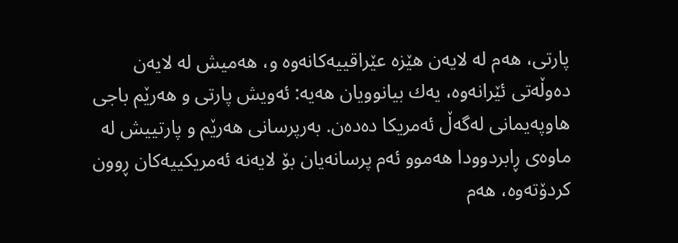پارتی، هەم لە لایەن هێزە عێراقییەكانەوە و، هەمیش لە لایەن دەوڵەتی ئێرانەوە، یەك بیانوویان هەیە: ئەویش پارتی و هەرێم باجی هاوپەیمانی لەگەڵ ئەمریكا دەدەن. بەرپرسانی هەرێم و پارتییش لە ماوەی ڕابردوودا هەموو ئەم پرسانەیان بۆ لایەنە ئەمریكییەكان ڕوون كردۆتەوە، هەم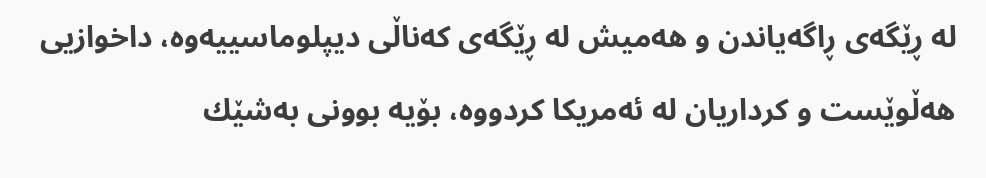لە ڕێگەی ڕاگەیاندن و هەمیش لە ڕێگەی كەناڵی دیپلوماسییەوە، داخوازیی هەڵوێست و كرداریان لە ئەمریكا كردووە، بۆیە بوونی بەشێك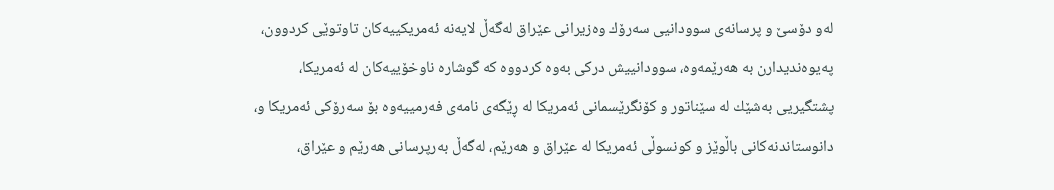لەو دۆسێ و پرسانەی سوودانیی سەرۆك وەزیرانی عێراق لەگەڵ لایەنە ئەمریكییەكان تاوتوێی كردوون، پەیوەندیدارن بە هەرێمەوە، سوودانییش دركی بەوە كردووە كە گوشارە ناوخۆییەكان لە ئەمریكا، پشتگیریی بەشێك لە سێناتور و كۆنگرێسمانی ئەمریكا لە ڕێگەی نامەی فەرمییەوە بۆ سەرۆكی ئەمریكا و، دانوستاندنەكانی باڵوێز و كونسوڵی ئەمریكا لە عێراق و هەرێم، لەگەڵ بەرپرسانی هەرێم و عێراق،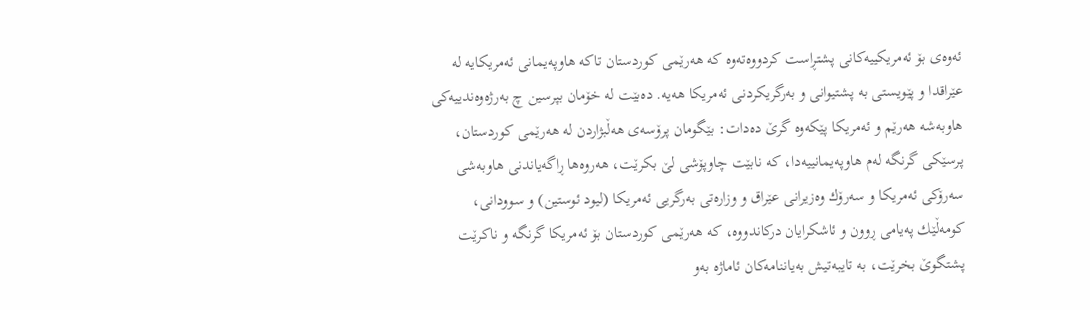ئەوەی بۆ ئەمریكییەكانی پشتڕاست كردووەتەوە كە هەرێمی كوردستان تاكە هاوپەیمانی ئەمریكایە لە عێراقدا و پێویستی بە پشتیوانی و بەرگریكردنی ئەمریكا هەیە. دەبێت لە خۆمان بپرسین چ بەرژەوەندییەكی هاوبەشە هەرێم و ئەمریكا پێكەوە گرێ دەدات: بێگومان پرۆسەی هەڵبژاردن لە هەرێمی كوردستان، پرسێكی گرنگە لەم هاوپەیمانییەدا، كە نابێت چاوپۆشی لێ بكرێت، هەروەها ڕاگەیاندنی هاوبەشی سەرۆكی ئەمریكا و سەرۆك وەزیرانی عێراق و وزارەتی بەرگریی ئەمریكا (لیود ئوستین) و سوودانی، كومەڵێك پەیامی ڕوون و ئاشكرایان دركاندووە، كە هەرێمی كوردستان بۆ ئەمریكا گرنگە و ناكرێت پشتگوێ بخرێت، بە تایبەتیش بەیاننامەكان ئاماژە بەو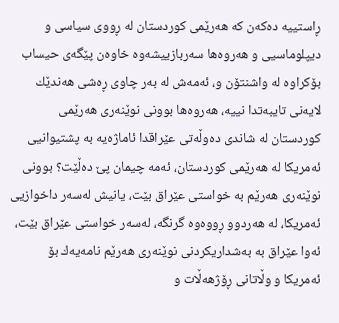ڕاستییە دەكەن كە هەرێمی كوردستان لە ڕووی سیاسی و دیپلوماسیی و هەروەها سەربازییشەوە خاوەن پێگەی ‌‌حیساب بۆكراوە لە واشنتۆن و، ئەمەش لە بەر چاوی ڕەشی هەندێك لایەنی تایبەتدا نییە، هەروەها بوونی نوێنەری هەرێمی كوردستان لە شاندی دەوڵەتی عێراقدا ئاماژەیە بە پشتیوانیی ئەمریكا لە هەرێمی كوردستان، ئەمە چیمان پێ دەڵێت؟ بوونی نوێنەری هەرێم بە خواستی عێراق بێت، یانیش لەسەر داخوازیی ئەمریكا، لە هەردوو ‌‌ڕووەوە گرنگە، لەسەر خواستی عێراق بێت، ئەوا عێراق بە بەشداریكردنی نوێنەری هەرێم نامەیەك بۆ ئەمریكا و وڵاتانی ڕۆژهەڵات و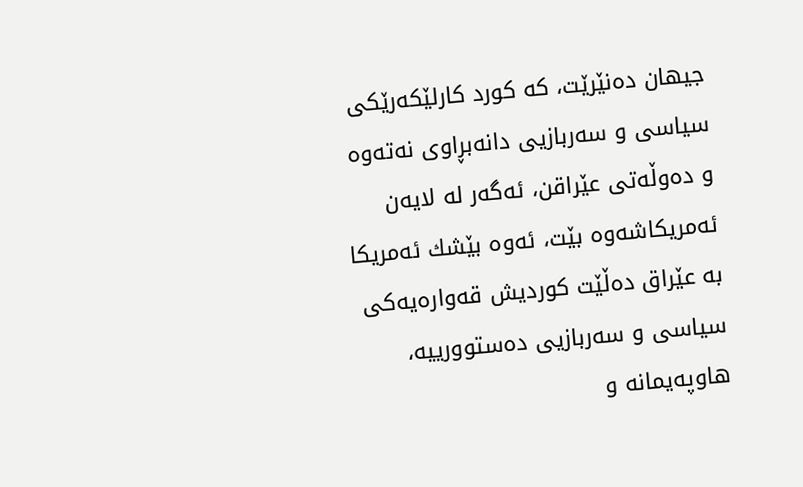جیهان دەنێرێت، كە كورد كارلێكەرێكی سیاسی و سەربازیی دانەبڕاوی نەتەوە و دەوڵەتی عێراقن، ئەگەر لە لایەن ئەمریكاشەوە بێت، ئەوە بێشك ئەمریكا بە عێراق دەڵێت كوردیش قەوارەیەكی سیاسی و سەربازیی دەستوورییە، هاوپەیمانە و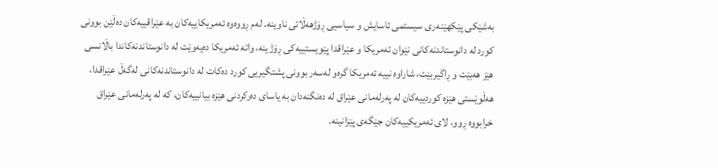بەشێكی پێكهێنەری سیستمی ئاسایش و سیاسیی ڕۆژهەڵاتی ناوینە. لەم ڕووەوە ئەمریكاییەكان بە عێراقییەكان دەڵێن بوونی كورد لە دانوستاندنەكانی نێوان ئەمریكا و عێراقدا پێویستییەكی ڕۆژینە، واتە ئەمریكا دەیەوێت لە دانوستاندنەكاندا باڵانسی هێز هەبێت و ڕاگیربێت، شاراوە نییە ئەمریكا گرەو لەسەر بوونی پشتگیریی كورد دەكات لە دانوستاندنەكانی لەگەڵ عێراقدا، هەڵوێستی هێزە كوردییەكان لە پەرلەمانی عێراق لە دەنگنەدان بە یاسای دەركردنی هێزە بیانییەكان، كە لە پەرلەمانی عێراق خرابووە ڕوو، لای ئەمریكییەكان جێگەی پێزانینە.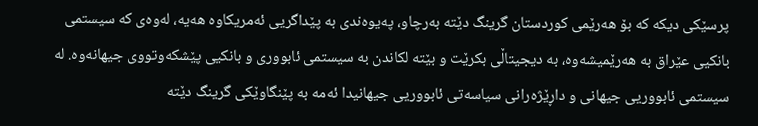پرسێكی دیكە كە بۆ هەرێمی كوردستان گرینگ دێتە بەرچاو، پەیوەندی بە پێداگریی ئەمریكاوە هەیە، لەوەی كە سیستمی بانكیی عێراق بە هەرێمیشەوە، بە دیجیتاڵی بكرێت و بێتە لكاندن بە سیستمی ئابووری و بانكیی پێشكەوتووی جیهانەوە. لە سیستمی ئابووریی جیهانی و داڕێژەرانی سیاسەتی ئابووریی جیهانیدا ئەمە بە پێنگاوێكی گرینگ دێتە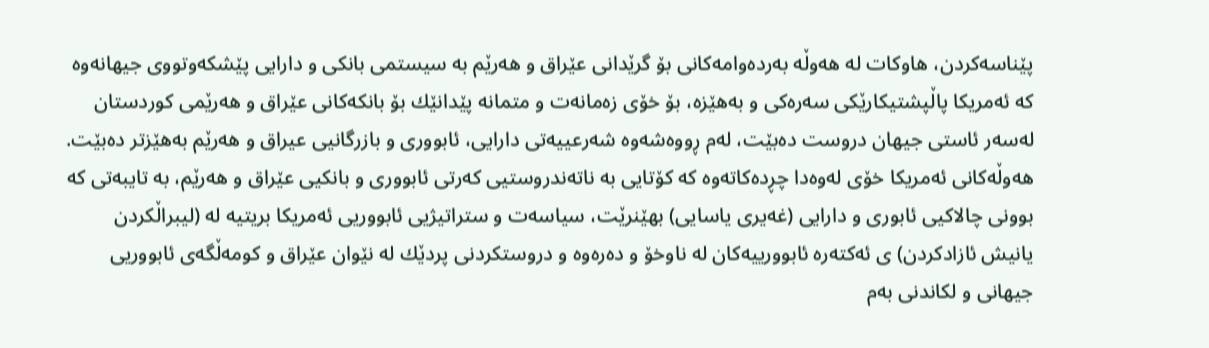پێناسەكردن، هاوكات لە هەوڵە بەردەوامەكانی بۆ گرێدانی عێراق و هەرێم بە سیستمی بانكی و دارایی پێشكەوتووی جیهانەوە كە ئەمریكا پاڵپشتیكارێكی سەرەكی و بە‌هێزە، بۆ خۆی زەمانەت و متمانە پێدانێك بۆ بانكەكانی عێراق و هەرێمی كوردستان لەسەر ئاستی جیهان دروست دەبێت، لەم ڕووەشەوە شەرعییەتی دارایی، ئابووری و بازرگانیی عیراق و هەرێم بەهێزتر دەبێت. هەوڵەكانی ئەمریكا خۆی لەوەدا چڕدەكاتەوە كە كۆتایی بە ناتەندروستیی كەرتی ئابووری و بانكیی عێراق و هەرێم، بە تایبەتی كە بوونی چالاكیی ئابوری و دارایی (غەیری یاسایی) بهێنرێت، سیاسەت و ستراتیژیی ئابووریی ئەمریكا بریتیە لە (لیبراڵكردن یانیش ئازادكردن) ی ئەكتەرە ئابوورییەكان لە ناوخۆ و دەرەوە و دروستكردنی پردێك لە نێوان عێراق و كومەڵگەی ئابووریی جیهانی و لكاندنی بەم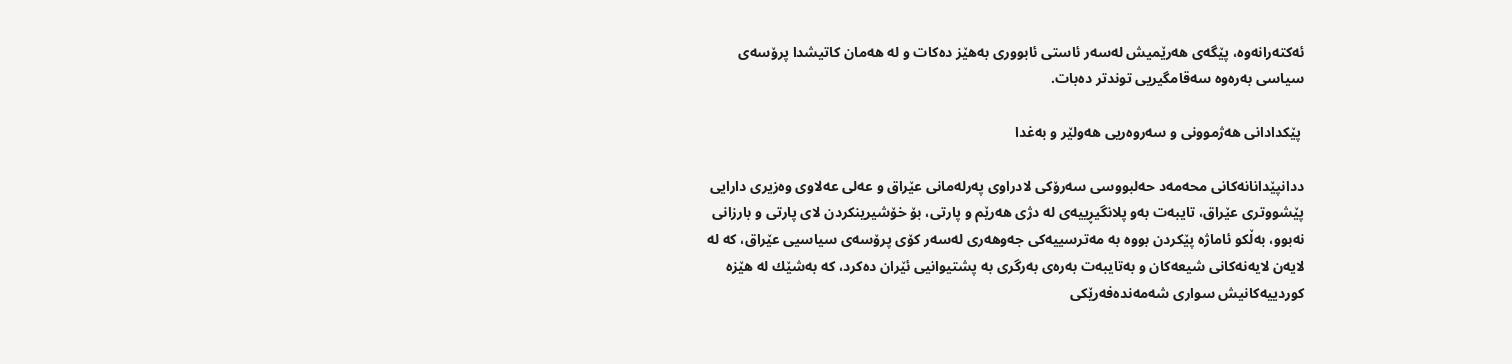ئەكتەرانەوە، پێگەی هەرێمیش لەسەر ئاستی ئابووری بەهێز دەكات و لە هەمان كاتیشدا پرۆسەی سیاسی بەرەوە سەقامگیریی توندتر دەبات.

 پێكدادانی هەژموونی و سەروەریی هەولێر و بەغدا

ددانپێدانانەكانی محەمەد حەلبووسی سەرۆكی لادراوی پەرلەمانی عێراق و عەلی عەلاوی وەزیری دارایی پێشووتری عێراق، تایبەت بەو پلانگیڕییەی لە دژی هەرێم و پارتی، بۆ خۆشیرینكردن‌ لای پارتی و بارزانی نەبوو، بەڵكو ئاماژە پێكردن بووە بە مەترسییەكی جەوهەری لەسەر كۆی پرۆسەی سیاسیی عێراق، كە لە لایەن لایەنەكانی شیعەكان و بەتایبەت بەرەی بەرگری بە پشتیوانیی ئێران دەكرد، كە بەشێك لە هێزە كوردییەكانیش سواری شەمەندەفەرێكی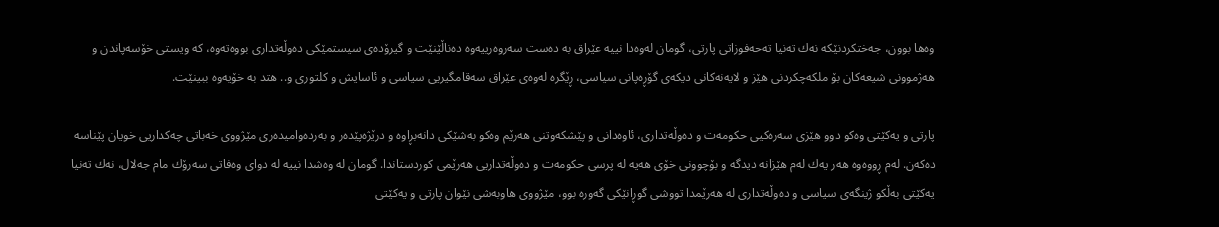وەها بوون، جەختكردنێكە نەك تەنیا تە‌حەفوزاتی پارتی، گومان لەوەدا نییە عێراق بە دەست سەروەرییەوە دەناڵێنێت و گیرۆدەی سیستمێكی دەوڵەتداری بووەتەوە، كە ویستی خۆسەپاندن و هەژموونی شیعەكان بۆ ملكەچكردنی هێز و لایەنەكانی دیكەی گۆڕەپانی سیاسی، ڕێگرە لەوەی عێراق سەقامگیریی سیاسی و ئاسایش و كلتوری و.. هتد بە خۆیەوە ببینێت.

پارتی و یەكێتی وەكو دوو هێزی سەرەكیی ‌‌حكومەت و دەوڵەتداری، ئاوەدانی و پێشكەوتنی هەرێم وەكو بەشێكی دانەبڕاوە و درێژەپێدەر و بەردەوامیدەری مێژووی خەباتی چەكداریی خویان پێناسە دەكەن. لەم ڕووەوە هەر یەك لەم هێزانە دیدگە و بۆچوونی خۆی هەیە لە پرسی ‌حكومەت و دەوڵەتداریی هەرێمی كوردستاندا. گومان لە وەشدا نییە لە دوای وەفاتی سەرۆك مام جەلال، نەك تەنیا یەكێتی بەڵكو ژینگەی سیاسی و دەوڵەتداری لە هەرێمدا تووشی گوڕانێكی گەورە بوو، مێژووی هاوبەشی نێوان پارتی و یەكێتی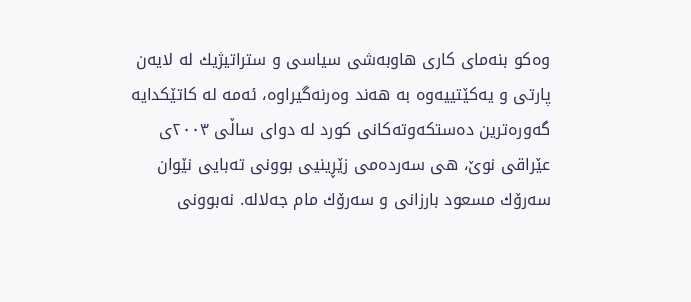وەكو بنەمای كاری هاوبەشی سیاسی و ستراتیژیك لە لایەن پارتی و یەكێتییەوە بە هەند وەرنەگیراوە، ئەمە لە كاتێكدایە گەورەترین دەستكەوتەكانی كورد لە دوای ساڵی ٢٠٠٣ی عێراقی نوێ، هی سەردەمی زێڕینیی بوونی تەبایی نێوان سەرۆك مسعود بارزانی و سەرۆك مام جەلالە. نەبوونی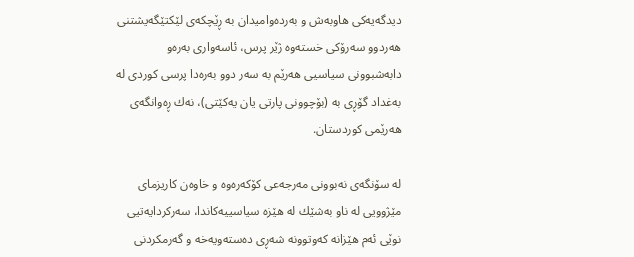دیدگەیەكی هاوبەش و بەردەوامیدان بە ڕێچكەی لێكتێگەیشتنی هەردوو سەرۆكی خستەوە ژێر پرس، ئاسەواری بەرەو دابەشبوونی سیاسیی هەرێم بە سەر دوو بەرەدا پرسی كوردی لە بەغداد گۆڕی بە (بۆچوونی پارتی یان یەكێتی)، نەك ڕەوانگەی هەرێمی كوردستان.

لە سۆنگەی نەبوونی مەرجەعی كۆكەرەوە و خاوەن كاریزمای مێژوویی لە ناو بەشێك لە هێزە سیاسییەكاندا، سەركردایەتیی نوێی ئەم هێزانە كەوتوونە شەڕی دەستەویەخە و گەرمكردنی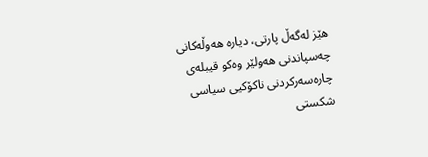هێز لەگەڵ پارتی، دیارە هەوڵەكانی چەسپاندنی هەولێر وەكو قیبلەی چارەسەركردنی ناكۆكیی سیاسی شكستی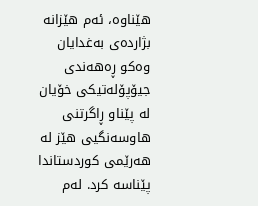هێناوە، ئەم هێزانە بژاردەی بەغدایان وەكو ڕەهەندی جیۆپۆلەتیكی خۆیان لە پێناو ڕاگرتنی هاوسەنگیی هێز لە هەرێمی كوردستاندا پێناسە كرد. لەم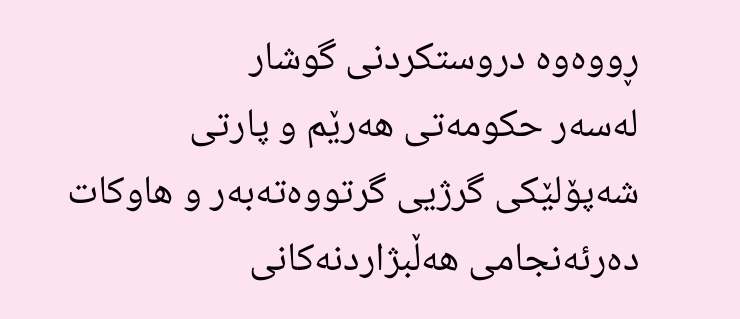ڕووەوە دروستكردنی گوشار لەسەر ‌حكومەتی هەرێم و پارتی شەپۆلێكی گرژیی گرتووەتەبەر و هاوكات دەرئەنجامی هەڵبژاردنەكانی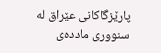پارێزگاكانی عێراق لە سنووری ماددەی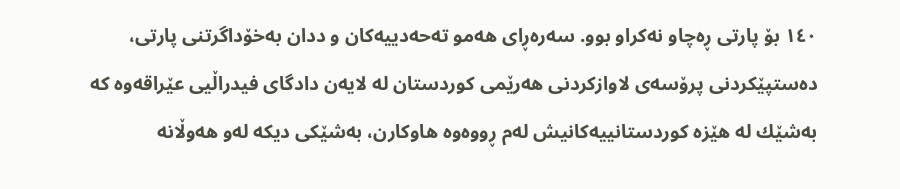١٤٠ بۆ پارتی ڕەچاو نەكراو بوو. سەرەڕای هەمو تە‌حەدییەكان و ددان بەخۆداگرتنی پارتی، دەستپێكردنی پرۆسەی لاوازكردنی هەرێمی كوردستان لە لایەن دادگای فیدراڵیی عێراقەوە كە بەشێك لە هێزە كوردستانییەكانیش لەم ڕووەوە هاوكارن، بەشێكی دیكە لەو هەوڵانە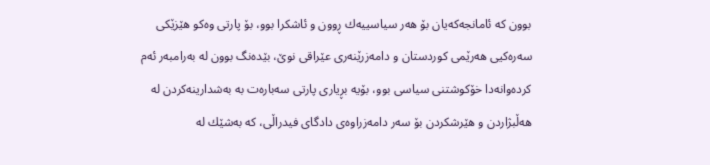بوون كە ئامانجەكەیان بۆ هەر سیاسییەك ڕوون و ئاشكرا بوو، بۆ پارتی وەكو هێزێكی سەرەكیی هەرێمی كوردستان و دامەزرێنەری عێراقی نوێ، بێدەنگ بوون لە بەرامبەر ئەم كردەوانەدا خۆكوشتنی سیاسی بوو، بۆیە بڕیاری پارتی سەبارەت بە بەشدارینەكردن لە هەڵبژاردن و هێرشكردن بۆ سەر دامەزراوەی دادگای فیدراڵی، كە بەشێك لە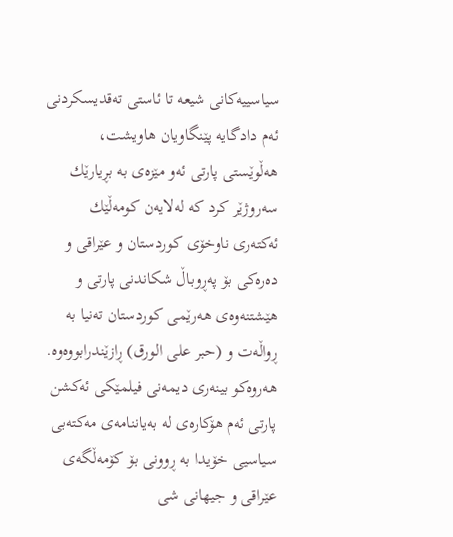سیاسییەكانی شیعە تا ئاستی تەقدیسكردنی ئەم دادگایە پێنگاویان هاویشت، هەڵوێستی پارتی ئەو مێزەی بە بڕیارێك سەروژێر كرد كە لەلایەن كومەڵێك ئەكتەری ناوخۆی كوردستان و عێراقی و دەرەكی بۆ پەڕوباڵ شكاندنی پارتی و هێشتنەوەی هەرێمی كوردستان تەنیا بە ڕواڵەت و ‌(حبر علی الورق) ڕازێندرابووەوە. هەروەكو بینەری دیمەنی فیلمێكی ئەكشن پارتی ئەم هۆكارەی لە بەیاننامەی مەكتەبی سیاسیی خۆیدا بە ڕوونی بۆ كۆمەڵگەی عێراقی و جیهانی شی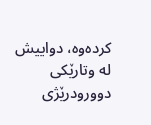كردەوە، دواییش لە وتارێكی دوورودرێژی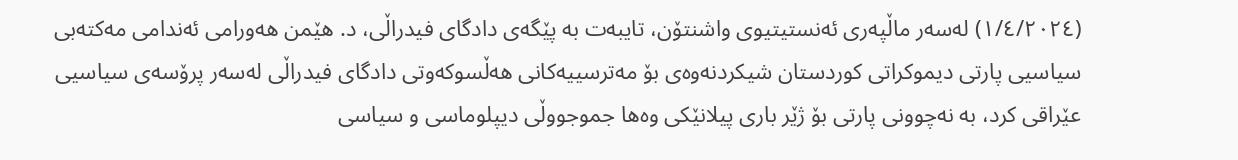(١/٤/٢٠٢٤) لەسەر ماڵپەری ئەنستیتیوی واشنتۆن، تایبەت بە پێگەی دادگای فیدراڵی، د. هێمن هەورامی ئەندامی مەكتەبی سیاسیی پارتی دیموكراتی كوردستان شیكردنەوەی بۆ مەترسییەكانی هەڵسوكەوتی دادگای فیدراڵی لەسەر پرۆسەی سیاسیی عێراقی كرد، بە نەچوونی پارتی بۆ ژێر باری پیلانێكی وەها جموجووڵی دیپلوماسی و سیاسی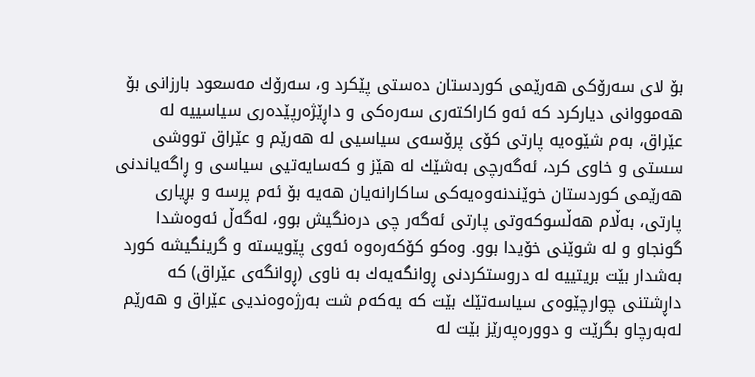بۆ لای سەرۆكی هەرێمی كوردستان دەستی پێكرد و، سەرۆك مەسعود بارزانی بۆ هەمووانی دیاركرد كە ئەو كاراكتەری سەرەكی و داڕێژەرپێدەری سیاسییە لە عێراق، بەم شێوەیە پارتی كۆی پرۆسەی سیاسیی لە هەرێم و عێراق تووشی سستی و خاوی كرد، ئەگەرچی بەشێك لە هێز و كەسایەتیی سیاسی و ڕاگەیاندنی هەرێمی كوردستان خوێندنەوەیەكی ساكارانەیان هەیە بۆ ئەم پرسە و بڕیاری پارتی، بەڵام هەڵسوكەوتی پارتی ئەگەر چی درەنگیش بوو، لەگەڵ ئەوەشدا گونجاو و لە شوێنی خۆیدا بوو. وەكو كۆكەرەوە ئەوی پێویستە و گرینگیشە كورد بەشدار بێت بریتییە لە دروستكردنی ڕوانگەیەك بە ناوی (ڕوانگەی عێراق) كە داڕشتنی چوارچێوەی سیاسەتێك بێت كە یەكەم شت بەرژەوەندیی عێراق و هەرێم لەبەرچاو بگرێت و دوورەپەرێز بێت لە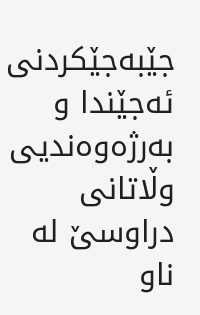جێبەجێكردنی ئەجێندا و بەرژەوەندیی وڵاتانی دراوسێ لە ناو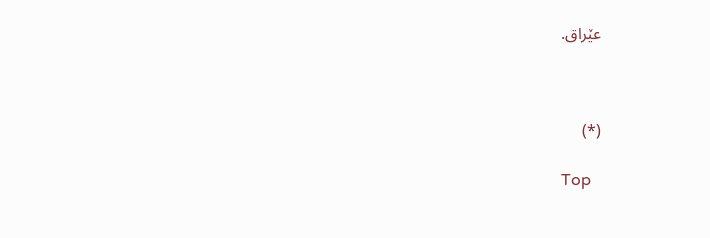عێراق.



(*)

Top